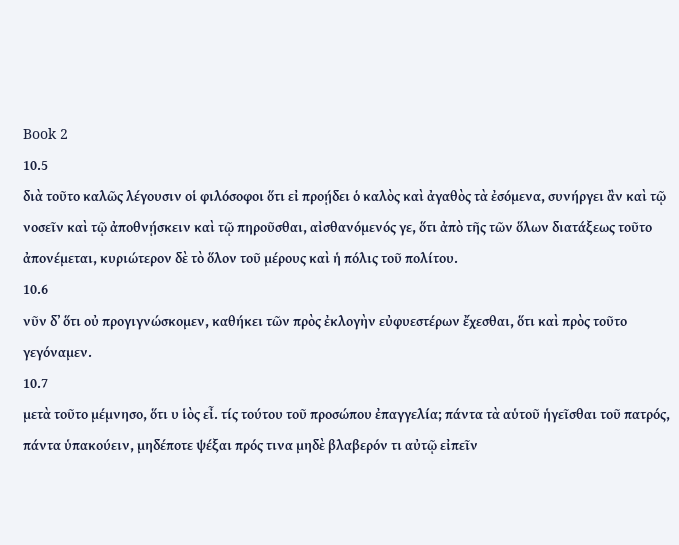Book 2
10.5
διὰ τοῦτο καλῶς λέγουσιν οἱ φιλόσοφοι ὅτι εἰ προῄδει ὁ καλὸς καὶ ἀγαθὸς τὰ ἐσόμενα, συνήργει ἂν καὶ τῷ νοσεῖν καὶ τῷ ἀποθνῄσκειν καὶ τῷ πηροῦσθαι, αἰσθανόμενός γε, ὅτι ἀπὸ τῆς τῶν ὅλων διατάξεως τοῦτο ἀπονέμεται, κυριώτερον δὲ τὸ ὅλον τοῦ μέρους καὶ ἡ πόλις τοῦ πολίτου.
10.6
νῦν δʼ ὅτι οὐ προγιγνώσκομεν, καθήκει τῶν πρὸς ἐκλογὴν εὐφυεστέρων ἔχεσθαι, ὅτι καὶ πρὸς τοῦτο γεγόναμεν.
10.7
μετὰ τοῦτο μέμνησο, ὅτι υ ἱὸς εἶ. τίς τούτου τοῦ προσώπου ἐπαγγελία; πάντα τὰ αὑτοῦ ἡγεῖσθαι τοῦ πατρός, πάντα ὑπακούειν, μηδέποτε ψέξαι πρός τινα μηδὲ βλαβερόν τι αὐτῷ εἰπεῖν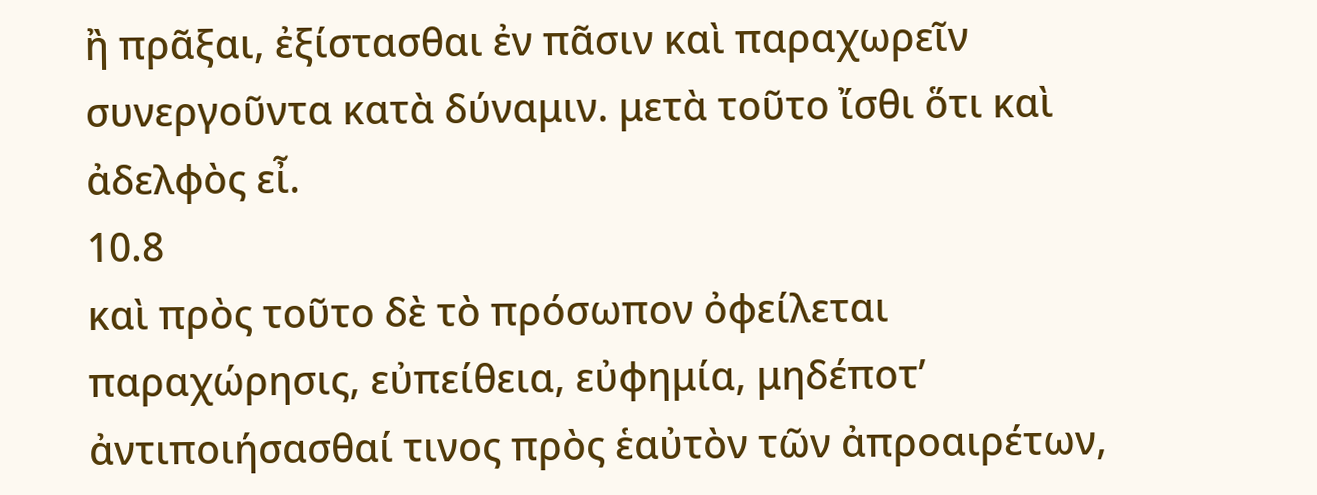ἢ πρᾶξαι, ἐξίστασθαι ἐν πᾶσιν καὶ παραχωρεῖν συνεργοῦντα κατὰ δύναμιν. μετὰ τοῦτο ἴσθι ὅτι καὶ ἀδελφὸς εἶ.
10.8
καὶ πρὸς τοῦτο δὲ τὸ πρόσωπον ὀφείλεται παραχώρησις, εὐπείθεια, εὐφημία, μηδέποτʼ ἀντιποιήσασθαί τινος πρὸς ἑαὐτὸν τῶν ἀπροαιρέτων,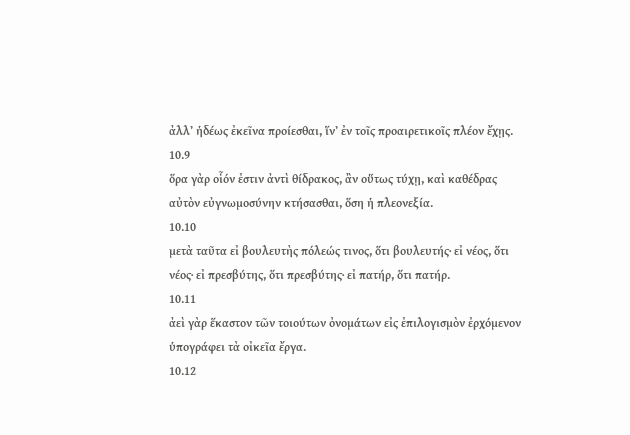ἀλλʼ ἡδέως ἐκεῖνα προίεσθαι, ἵνʼ ἐν τοῖς προαιρετικοῖς πλέον ἔχῃς.
10.9
ὅρα γὰρ οἷόν ἐστιν ἀντὶ θίδρακος, ἂν οὕτως τύχῃ, καὶ καθέδρας αὐτὸν εὐγνωμοσύνην κτήσασθαι, ὅση ἡ πλεονεξία.
10.10
μετὰ ταῦτα εἰ βουλευτὴς πόλεώς τινος, ὅτι βουλευτής· εἰ νέος, ὅτι νέος· εἰ πρεσβύτης, ὅτι πρεσβύτης· εἰ πατήρ, ὅτι πατήρ.
10.11
ἀεὶ γὰρ ἕκαστον τῶν τοιούτων ὀνομάτων εἰς ἐπιλογισμὸν ἐρχόμενον ὑπογράφει τὰ οἰκεῖα ἔργα.
10.12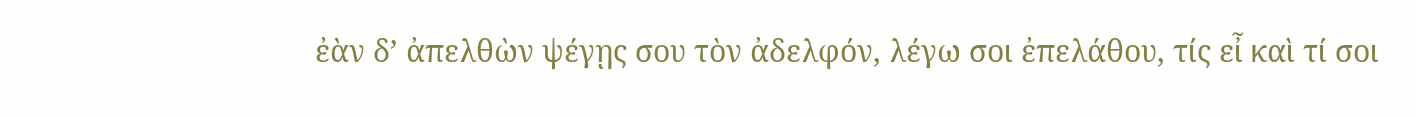ἐὰν δʼ ἀπελθὼν ψέγῃς σου τὸν ἀδελφόν, λέγω σοι ἐπελάθου, τίς εἶ καὶ τί σοι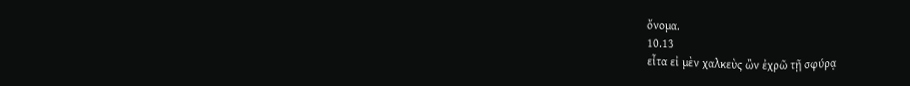ὄνομα.
10.13
εἶτα εἰ μὲν χαλκεὺς ὢν ἐχρῶ τῇ σφύρᾳ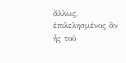ἄλλως, ἐπιλελησμένος ἂν ἦς τοῦ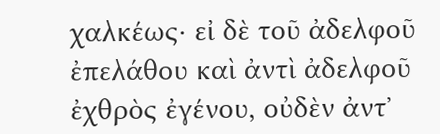χαλκέως· εἰ δὲ τοῦ ἀδελφοῦ ἐπελάθου καὶ ἀντὶ ἀδελφοῦ ἐχθρὸς ἐγένου, οὐδὲν ἀντʼ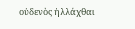οὐδενὸς ἠλλάχθαι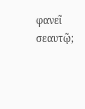φανεῖ σεαυτῷ;